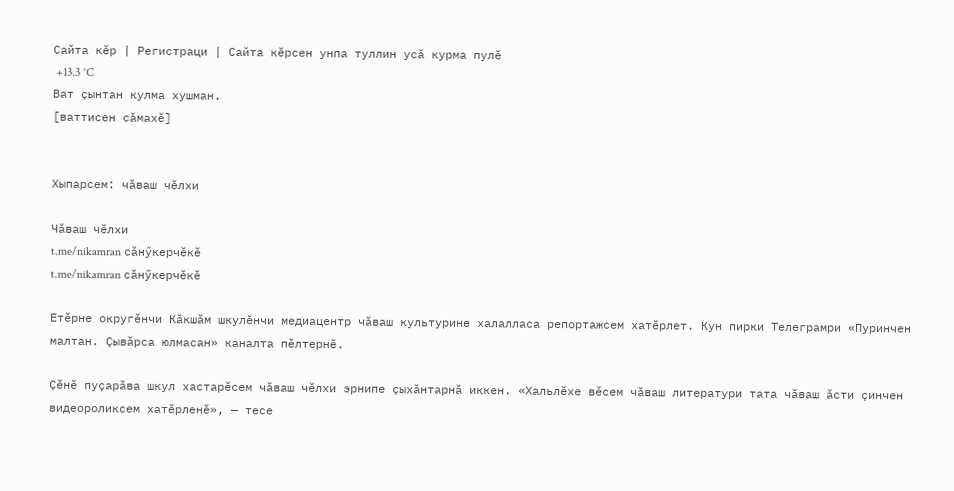Сайта кӗр | Регистраци | Сайта кӗрсен унпа туллин усӑ курма пулӗ
 +13.3 °C
Ват ҫынтан кулма хушман.
[ваттисен сӑмахӗ]


Хыпарсем: чӑваш чӗлхи

Чӑваш чӗлхи
t.me/nikamran сӑнӳкерчӗкӗ
t.me/nikamran сӑнӳкерчӗкӗ

Етӗрне округӗнчи Кӑкшӑм шкулӗнчи медиацентр чӑваш культурине халалласа репортажсем хатӗрлет. Кун пирки Телеграмри «Пуринчен малтан. Ҫывӑрса юлмасан» каналта пӗлтернӗ.

Ҫӗнӗ пуҫарӑва шкул хастарӗсем чӑваш чӗлхи эрнипе ҫыхӑнтарнӑ иккен. «Хальлӗхе вӗсем чӑваш литератури тата чӑваш ӑсти ҫинчен видеороликсем хатӗрленӗ», — тесе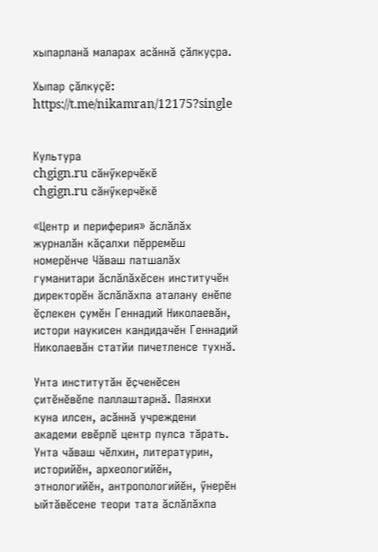хыпарланӑ маларах асӑннӑ ҫӑлкуҫра.

Хыпар ҫӑлкуҫӗ: https://t.me/nikamran/12175?single


Культура
chgign.ru сӑнӳкерчӗкӗ
chgign.ru сӑнӳкерчӗкӗ

«Центр и периферия» ӑслӑлӑх журналӑн кӑҫалхи пӗрремӗш номерӗнче Чӑваш патшалӑх гуманитари ӑслӑлӑхӗсен институчӗн директорӗн ӑслӑлӑхпа аталану енӗпе ӗҫлекен ҫумӗн Геннадий Николаевӑн, истори наукисен кандидачӗн Геннадий Николаевӑн статйи пичетленсе тухнӑ.

Унта институтӑн ӗҫченӗсен ҫитӗнӗвӗпе паллаштарнӑ. Паянхи куна илсен, асӑннӑ учреждени академи евӗрлӗ центр пулса тӑрать. Унта чӑваш чӗлхин, литературин, историйӗн, археологийӗн, этнологийӗн, антропологийӗн, ӳнерӗн ыйтӑвӗсене теори тата ӑслӑлӑхпа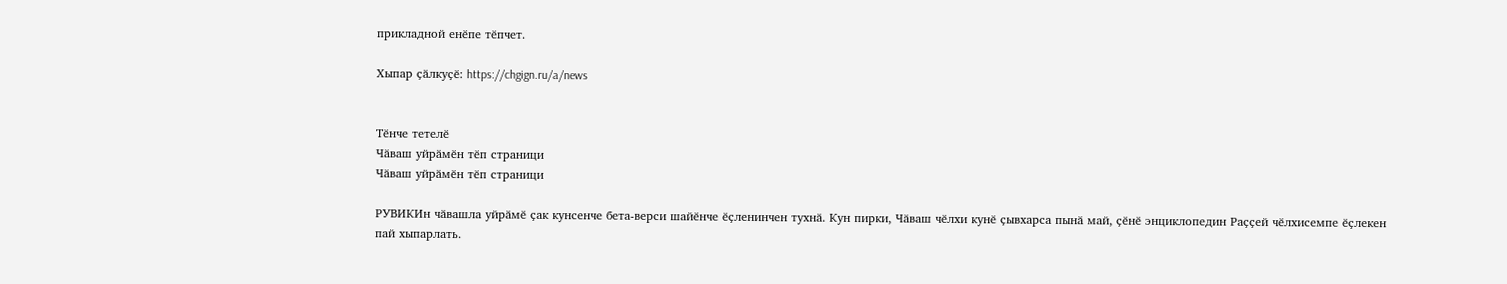прикладной енӗпе тӗпчет.

Хыпар ҫӑлкуҫӗ: https://chgign.ru/a/news


Тӗнче тетелӗ
Чӑваш уйрӑмӗн тӗп страници
Чӑваш уйрӑмӗн тӗп страници

РУВИКИн чӑвашла уйрӑмӗ ҫак кунсенче бета-верси шайӗнче ӗҫленинчен тухнӑ. Кун пирки, Чӑваш чӗлхи кунӗ ҫывхарса пынӑ май, ҫӗнӗ энциклопедин Раҫҫей чӗлхисемпе ӗҫлекен пай хыпарлать.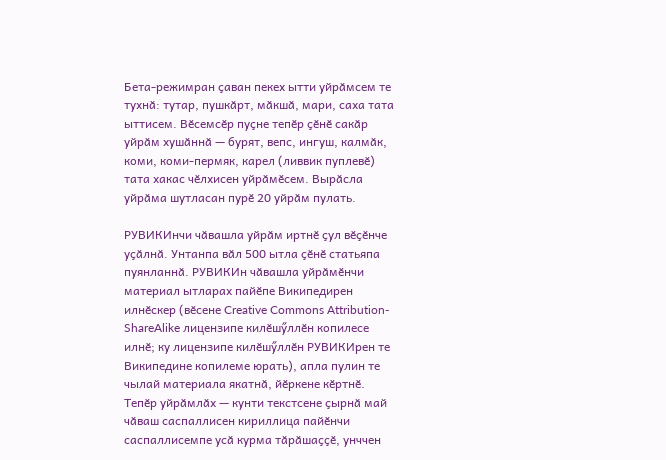Бета-режимран ҫаван пекех ытти уйрӑмсем те тухнӑ: тутар, пушкӑрт, мӑкшӑ, мари, саха тата ыттисем. Вӗсемсӗр пуҫне тепӗр ҫӗнӗ сакӑр уйрӑм хушӑннӑ — бурят, вепс, ингуш, калмӑк, коми, коми-пермяк, карел (ливвик пуплевӗ) тата хакас чӗлхисен уйрӑмӗсем. Вырӑсла уйрӑма шутласан пурӗ 20 уйрӑм пулать.

РУВИКИнчи чӑвашла уйрӑм иртнӗ ҫул вӗҫӗнче уҫӑлнӑ. Унтанпа вӑл 500 ытла ҫӗнӗ статьяпа пуянланнӑ. РУВИКИн чӑвашла уйрӑмӗнчи материал ытларах пайӗпе Википедирен илнӗскер (вӗсене Creative Commons Attribution-ShareAlike лицензипе килӗшӳллӗн копилесе илнӗ; ку лицензипе килӗшӳллӗн РУВИКИрен те Википедине копилеме юрать), апла пулин те чылай материала якатнӑ, йӗркене кӗртнӗ. Тепӗр уйрӑмлӑх — кунти текстсене ҫырнӑ май чӑваш саспаллисен кириллица пайӗнчи саспаллисемпе усӑ курма тӑрӑшаҫҫӗ, унччен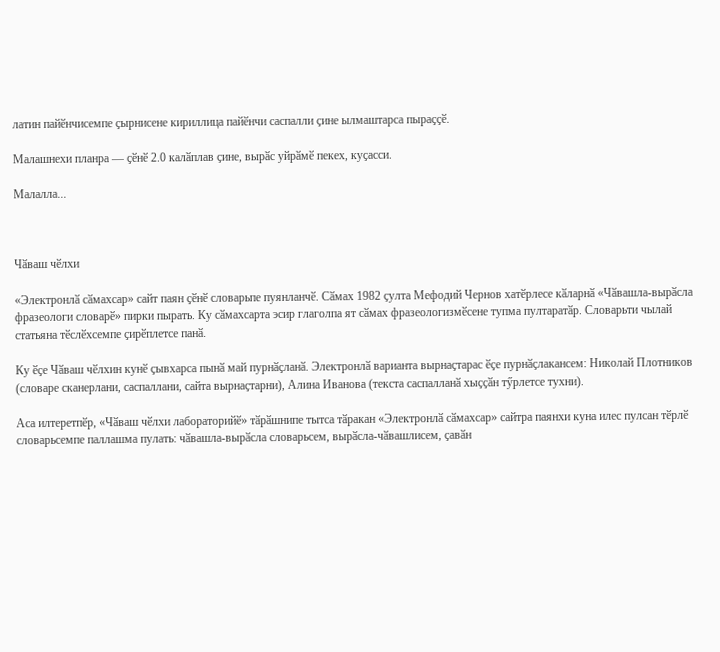латин пайӗнчисемпе ҫырнисене кириллица пайӗнчи саспалли ҫине ылмаштарса пыраҫҫӗ.

Малашнехи планра — ҫӗнӗ 2.0 калӑплав ҫине, вырӑс уйрӑмӗ пекех, куҫасси.

Малалла...



Чӑваш чӗлхи

«Электронлӑ сӑмахсар» сайт паян ҫӗнӗ словарьпе пуянланчӗ. Сӑмах 1982 ҫулта Мефодий Чернов хатӗрлесе кӑларнӑ «Чӑвашла-вырӑсла фразеологи словарӗ» пирки пырать. Ку сӑмахсарта эсир глаголпа ят сӑмах фразеологизмӗсене тупма пултаратӑр. Словарьти чылай статьяна тӗслӗхсемпе ҫирӗплетсе панӑ.

Ку ӗҫе Чӑваш чӗлхин кунӗ ҫывхарса пынӑ май пурнӑҫланӑ. Электронлӑ варианта вырнаҫтарас ӗҫе пурнӑҫлакансем: Николай Плотников (словаре сканерлани, саспаллани, сайта вырнаҫтарни), Алина Иванова (текста саспалланӑ хыҫҫӑн тӳрлетсе тухни).

Аса илтеретпӗр, «Чӑваш чӗлхи лабораторийӗ» тӑрӑшнипе тытса тӑракан «Электронлӑ сӑмахсар» сайтра паянхи куна илес пулсан тӗрлӗ словарьсемпе паллашма пулать: чӑвашла-вырӑсла словарьсем, вырӑсла-чӑвашлисем, ҫавӑн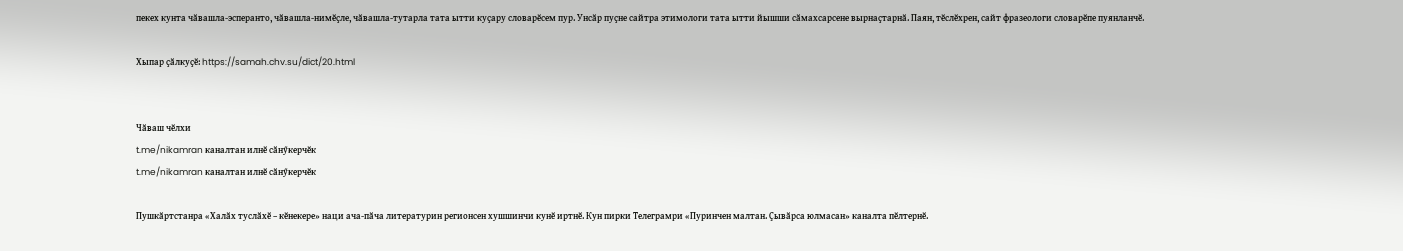пекех кунта чӑвашла-эсперанто, чӑвашла-нимӗҫле, чӑвашла-тутарла тата ытти куҫару словарӗсем пур. Унсӑр пуҫне сайтра этимологи тата ытти йышши сӑмахсарсене вырнаҫтарнӑ. Паян, тӗслӗхрен, сайт фразеологи словарӗпе пуянланчӗ.

Хыпар ҫӑлкуҫӗ: https://samah.chv.su/dict/20.html


Чӑваш чӗлхи
t.me/nikamran каналтан илнӗ сӑнӳкерчӗк
t.me/nikamran каналтан илнӗ сӑнӳкерчӗк

Пушкӑртстанра «Халӑх туслӑхӗ – кӗнекере» наци ача-пӑча литературин регионсен хушшинчи кунӗ иртнӗ. Кун пирки Телеграмри «Пуринчен малтан. Ҫывӑрса юлмасан» каналта пӗлтернӗ.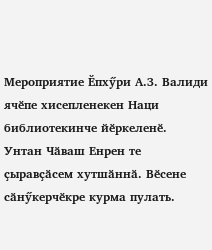Мероприятие Ӗпхӳри А.З. Валиди  ячӗпе хисепленекен Наци библиотекинче йӗркеленӗ. Унтан Чӑваш Енрен те ҫыравҫӑсем хутшӑннӑ. Вӗсене сӑнӳкерчӗкре курма пулать.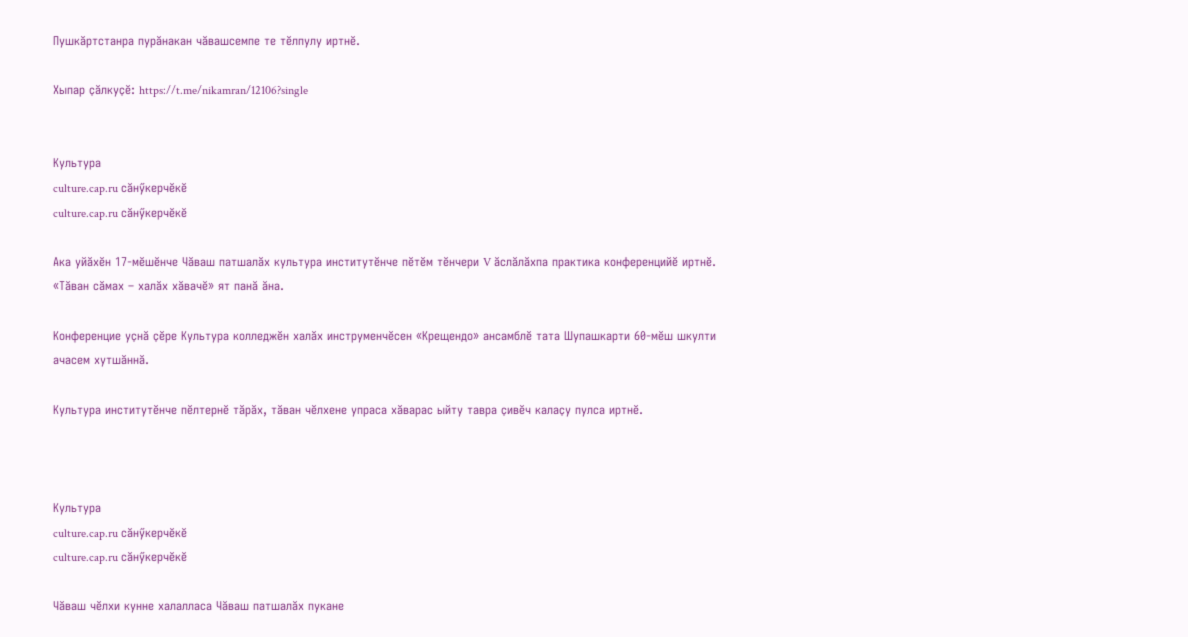Пушкӑртстанра пурӑнакан чӑвашсемпе те тӗлпулу иртнӗ.

Хыпар ҫӑлкуҫӗ: https://t.me/nikamran/12106?single


Культура
culture.cap.ru сӑнӳкерчӗкӗ
culture.cap.ru сӑнӳкерчӗкӗ

Ака уйӑхӗн 17-мӗшӗнче Чӑваш патшалӑх культура институтӗнче пӗтӗм тӗнчери V ӑслӑлӑхпа практика конференцийӗ иртнӗ. «Тӑван сӑмах – халӑх хӑвачӗ» ят панӑ ӑна.

Конференцие уҫнӑ ҫӗре Культура колледжӗн халӑх инструменчӗсен «Крещендо» ансамблӗ тата Шупашкарти 60-мӗш шкулти ачасем хутшӑннӑ.

Культура институтӗнче пӗлтернӗ тӑрӑх, тӑван чӗлхене упраса хӑварас ыйту тавра ҫивӗч калаҫу пулса иртнӗ.



Культура
culture.cap.ru сӑнӳкерчӗкӗ
culture.cap.ru сӑнӳкерчӗкӗ

Чӑваш чӗлхи кунне халалласа Чӑваш патшалӑх пукане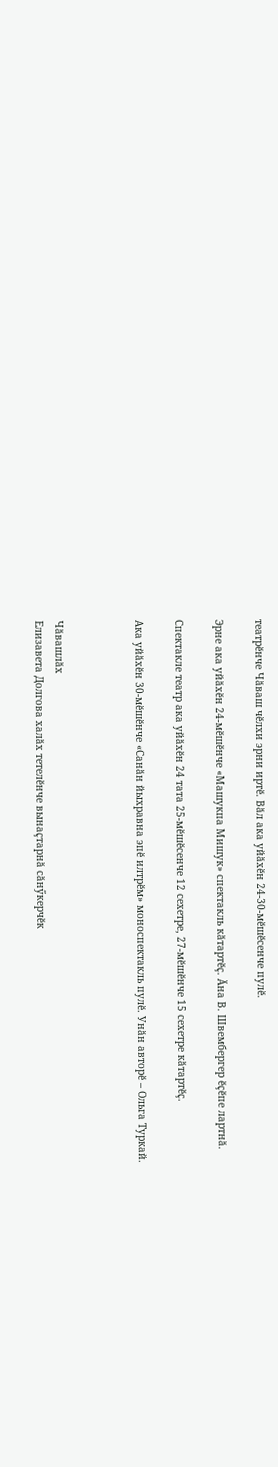театрӗнче Чӑваш чӗлхи эрни иртӗ. Вӑл ака уйӑхӗн 24-30-мӗшӗсенче пулӗ.

Эрне ака уйӑхӗн 24-мӗшӗнче «Машукпа Мишук» спектакль кӑтартӗҫ. Ӑна В. Швембергер ӗҫӗпе лартнӑ.

Спектакле театр ака уйӑхӗн 24 тата 25-мӗшӗсенче 12 сехетре, 27-мӗшӗнче 15 сехетре кӑтартӗҫ.

Ака уйӑхӗн 30-мӗшӗнче «Санӑн йыхравна эпӗ илтрӗм» моноспектакль пулӗ. Унӑн авторӗ – Ольга Туркай.



Чӑвашлӑх
Елизавета Долгова халӑх тетелӗнче вынаҫтарнӑ сӑнӳкерчӗк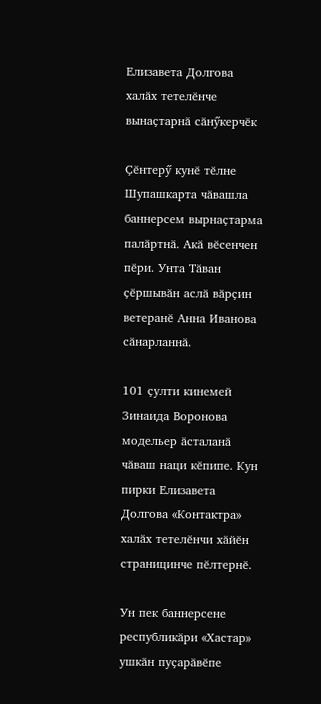Елизавета Долгова халӑх тетелӗнче вынаҫтарнӑ сӑнӳкерчӗк

Ҫӗнтерӳ кунӗ тӗлне Шупашкарта чӑвашла баннерсем вырнаҫтарма палӑртнӑ. Акӑ вӗсенчен пӗри. Унта Тӑван ҫӗршывӑн аслӑ вӑрҫин ветеранӗ Анна Иванова сӑнарланнӑ.

101 ҫулти кинемей Зинаида Воронова модельер ӑсталанӑ чӑваш наци кӗпипе. Кун пирки Елизавета Долгова «Контактра» халӑх тетелӗнчи хӑйӗн страницинче пӗлтернӗ.

Ун пек баннерсене республикӑри «Хастар» ушкӑн пуҫарӑвӗпе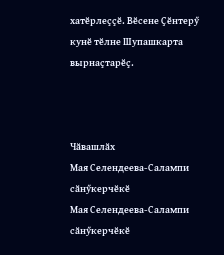хатӗрлеҫҫӗ. Вӗсене Ҫӗнтерӳ кунӗ тӗлне Шупашкарта вырнаҫтарӗҫ.



Чӑвашлӑх
Мая Селендеева-Салампи сӑнӳкерчӗкӗ
Мая Селендеева-Салампи сӑнӳкерчӗкӗ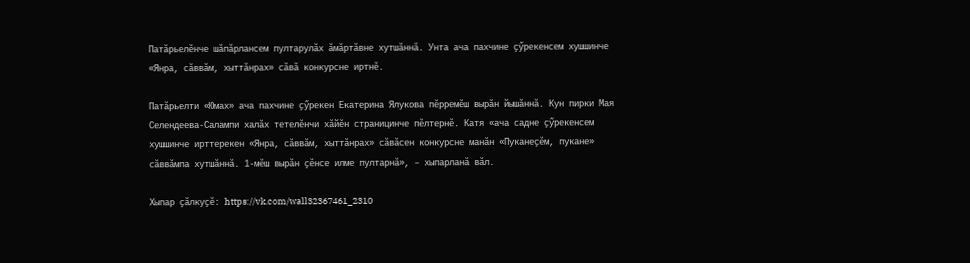Патӑрьелӗнче шӑпӑрлансем пултарулӑх ӑмӑртӑвне хутшӑннӑ. Унта ача пахчине ҫӳрекенсем хушшинче «Янра, сӑввӑм, хыттӑнрах» сӑвӑ конкурсне иртнӗ.

Патӑрьелти «Юмах» ача пахчине ҫӳрекен Екатерина Ялукова пӗрремӗш вырӑн йышӑннӑ. Кун пирки Мая Селендеева-Салампи халӑх тетелӗнчи хӑйӗн страницинче пӗлтернӗ. Катя «ача садне ҫӳрекенсем хушшинче ирттерекен «Янра, сӑввӑм, хыттӑнрах» сӑвӑсен конкурсне манӑн «Пуканеҫӗм, пукане» сӑввӑмпа хутшӑннӑ. 1-мӗш вырӑн ҫӗнсе илме пултарнӑ», – хыпарланӑ вӑл.

Хыпар ҫӑлкуҫӗ: https://vk.com/wall32367461_2310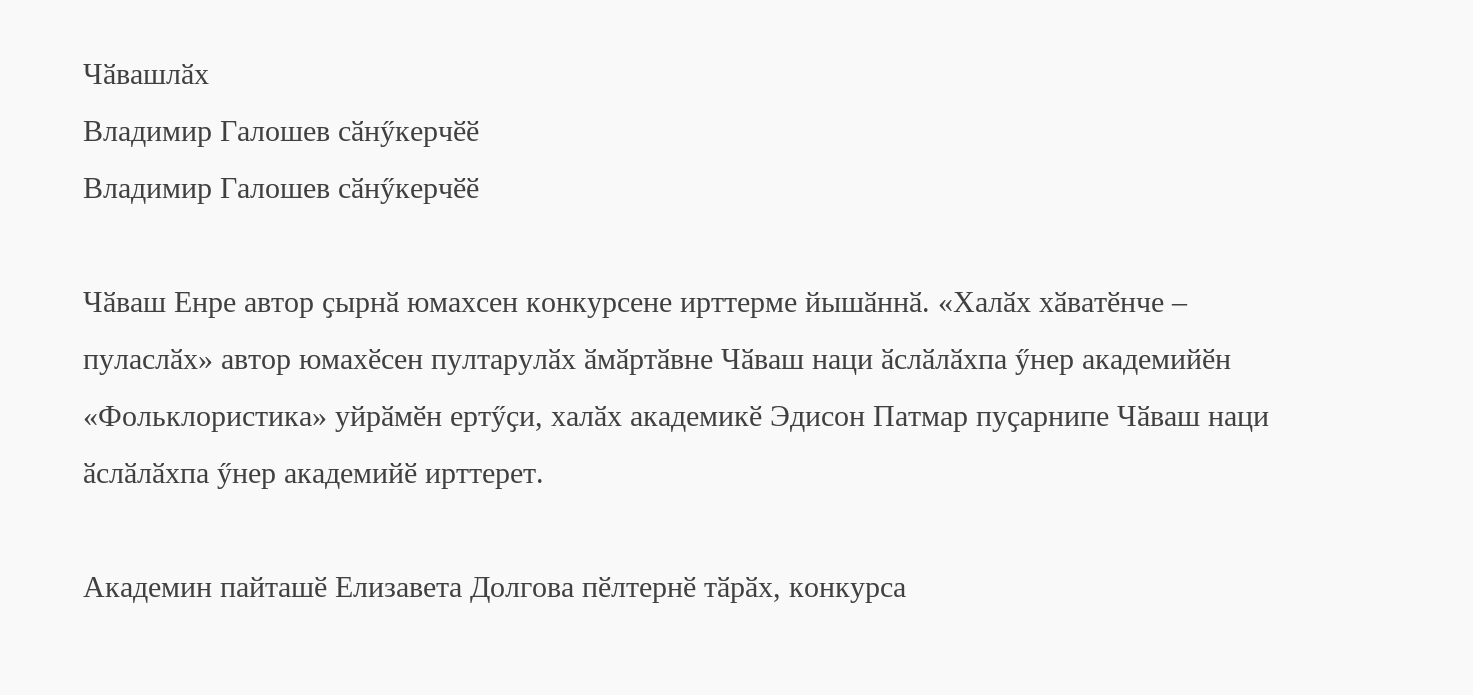Чӑвашлӑх
Владимир Галошев сӑнӳкерчӗӗ
Владимир Галошев сӑнӳкерчӗӗ

Чӑваш Енре автор ҫырнӑ юмахсен конкурсене ирттерме йышӑннӑ. «Халӑх хӑватӗнче – пуласлӑх» автор юмахӗсен пултарулӑх ӑмӑртӑвне Чӑваш наци ӑслӑлӑхпа ӳнер академийӗн «Фольклористика» уйрӑмӗн ертӳҫи, халӑх академикӗ Эдисон Патмар пуҫарнипе Чӑваш наци ӑслӑлӑхпа ӳнер академийӗ ирттерет.

Академин пайташӗ Елизавета Долгова пӗлтернӗ тӑрӑх, конкурса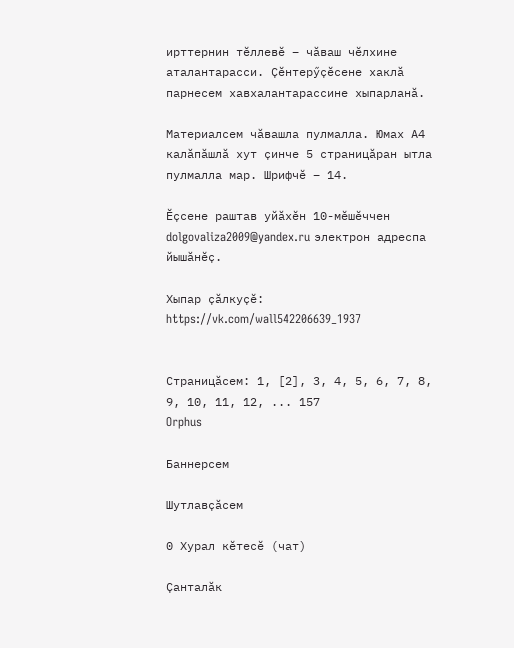ирттернин тӗллевӗ – чӑваш чӗлхине аталантарасси. Ҫӗнтерӳҫӗсене хаклӑ парнесем хавхалантарассине хыпарланӑ.

Материалсем чӑвашла пулмалла. Юмах А4 калӑпӑшлӑ хут ҫинче 5 страницӑран ытла пулмалла мар. Шрифчӗ – 14.

Ӗҫсене раштав уйӑхӗн 10-мӗшӗччен dolgovaliza2009@yandex.ru электрон адреспа йышӑнӗҫ.

Хыпар ҫӑлкуҫӗ: https://vk.com/wall542206639_1937


Страницӑсем: 1, [2], 3, 4, 5, 6, 7, 8, 9, 10, 11, 12, ... 157
Orphus

Баннерсем

Шутлавҫӑсем

0 Хурал кӗтесӗ (чат)

Ҫанталӑк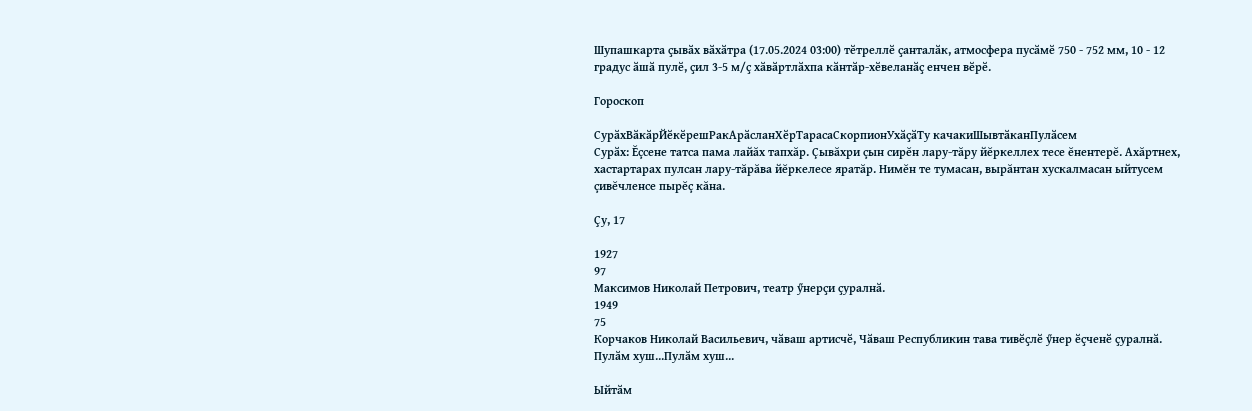Шупашкарта ҫывӑх вӑхӑтра (17.05.2024 03:00) тӗтреллӗ ҫанталӑк, атмосфера пусӑмӗ 750 - 752 мм, 10 - 12 градус ӑшӑ пулӗ, ҫил 3-5 м/ҫ хӑвӑртлӑхпа кӑнтӑр-хӗвеланӑҫ енчен вӗрӗ.

Гороскоп

СурӑхВӑкӑрЙӗкӗрешРакАрӑсланХӗрТарасаСкорпионУхӑҫӑТу качакиШывтӑканПулӑсем
Сурӑх: Ĕçсене татса пама лайăх тапхăр. Çывăхри çын сирĕн лару-тăру йĕркеллех тесе ĕнентерĕ. Ахăртнех, хастартарах пулсан лару-тăрăва йĕркелесе яратăр. Нимĕн те тумасан, вырăнтан хускалмасан ыйтусем çивĕчленсе пырĕç кăна.

Ҫу, 17

1927
97
Максимов Николай Петрович, театр ӳнерҫи ҫуралнӑ.
1949
75
Корчаков Николай Васильевич, чӑваш артисчӗ, Чӑваш Республикин тава тивӗҫлӗ ӳнер ӗҫченӗ ҫуралнӑ.
Пулӑм хуш...Пулӑм хуш...

Ыйтӑм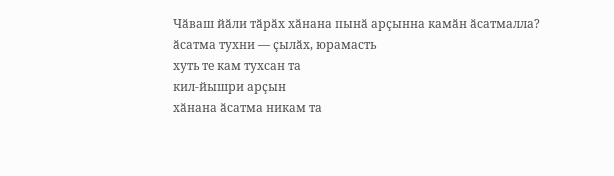Чӑваш йӑли тӑрӑх хӑнана пынӑ арҫынна камӑн ӑсатмалла?
ӑсатма тухни — ҫылӑх, юрамасть
хуть те кам тухсан та
кил-йышри арҫын
хӑнана ӑсатма никам та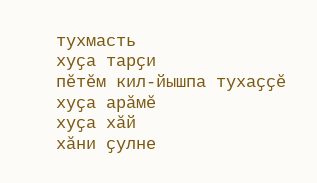тухмасть
хуҫа тарҫи
пӗтӗм кил-йышпа тухаҫҫӗ
хуҫа арӑмӗ
хуҫа хӑй
хӑни ҫулне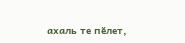ахаль те пӗлет,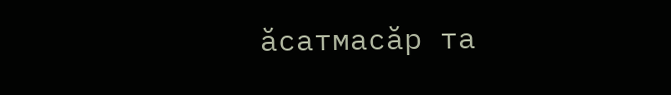ӑсатмасӑр та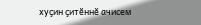хуҫин ҫитӗннӗ ачисем